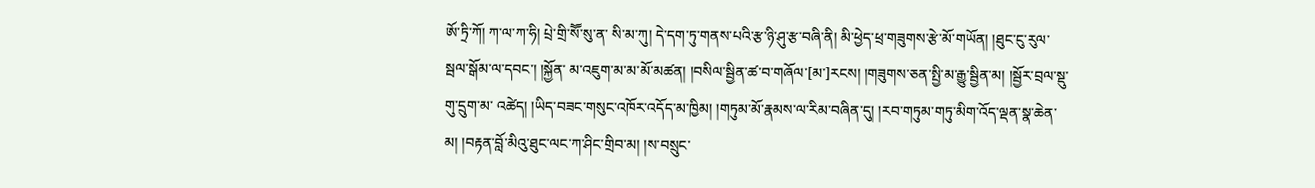ཨོ་ཏྲི་ཀོ། ཀ་ལ་ཀ་ཧི། པྲེ་གྲི་སཽ་སུ་ན་ སི་མ་ཀུ། དེ་དག་ཏུ་གནས་པའི་རྩ་ཉི་ཤུ་རྩ་བཞི་ནི། མི་ཕྱེད་ཕྲ་གཟུགས་རྩེ་མོ་གཡོན། །ཐུང་ངུ་རུལ་སྦལ་སྒོམ་ལ་དབང་། །སྐྱོན་ མ་འཇུག་མ་མ་མོ་མཚན། །བསིལ་སྦྱིན་ཚ་བ་གཞོལ་[མ་]རངས། །གཟུགས་ཅན་སྤྱི་མ་རྒྱུ་སྦྱིན་མ། །སྦྱོར་བྲལ་སྡུ་གུ་དྲུག་མ་ འཚེད། །ཡིད་བཟང་གསུང་འཁོར་འདོད་མ་ཁྱིམ། །གཏུམ་མོ་རྣམས་ལ་རིམ་བཞིན་དུ། །རབ་གཏུམ་གཏུ་མིག་འོད་ལྡན་སྣ་ཆེན་ མ། །བརྟན་བློ་མིའུ་ཐུང་ལང་ཀ་ཤིང་གྲིབ་མ། །ས་བསྲུང་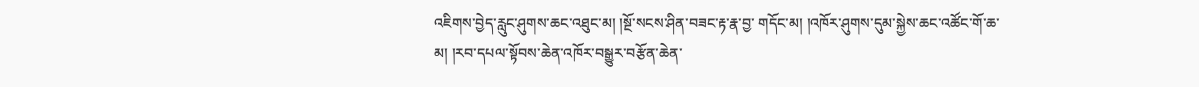འཇིགས་བྱེད་རླུང་ཤུགས་ཆང་འཐུང་མ། །སྔོ་སངས་ཤིན་བཟང་རྟ་རྣ་བྱ་ གདོང་མ། །འཁོར་ཤུགས་དུམ་སྐྱེས་ཆང་འཚོང་གོ་ཆ་མ། །རབ་དཔལ་སྟོབས་ཆེན་འཁོར་བསྒྱུར་བརྩོན་ཆེན་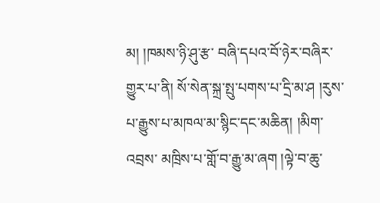མ། །ཁམས་ཉི་ཤུ་རྩ་ བཞི་དཔའ་བོ་ཉེར་བཞིར་གྱུར་པ་ནི། སོ་སེན་སྐྲ་སྤུ་པགས་པ་དྲི་མ་ཤ །རུས་པ་རྒྱུས་པ་མཁལ་མ་སྙིང་དང་མཆིན། །མིག་འབྲས་ མཁྲིས་པ་གློ་བ་རྒྱུ་མ་ཞག །ལྟེ་བ་ཆུ་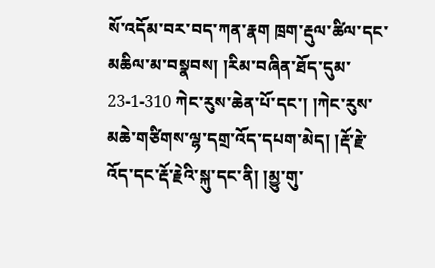སོ་འདོམ་བར་བད་ཀན་རྣག ཁྲག་རྡུལ་ཚིལ་དང་མཆིལ་མ་བསྣབས། །རིམ་བཞིན་ཐོད་དུམ་ 23-1-310 ཀེང་རུས་ཆེན་པོ་དང་། །ཀེང་རུས་མཆེ་གཙིགས་ལྷ་དགྲ་འོད་དཔག་མེད། །རྡོ་རྗེ་འོད་དང་རྡོ་རྗེའི་སྐུ་དང་ནི། །མྱུ་གུ་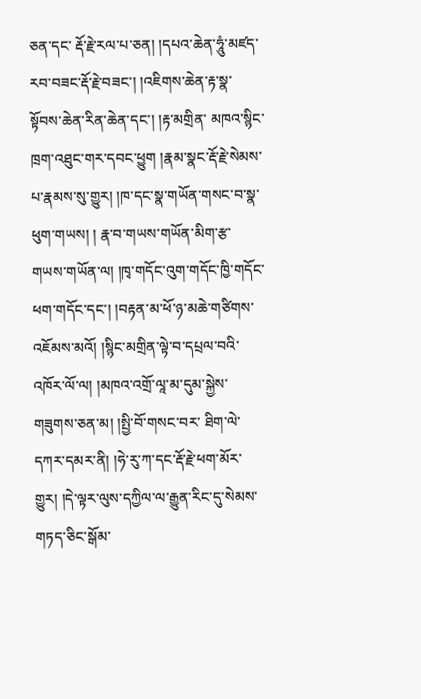ཅན་དང་ རྡོ་རྗེ་རལ་པ་ཅན། །དཔའ་ཆེན་ཧཱུཾ་མཛད་རབ་བཟང་རྡོ་རྗེ་བཟང་། །འཇིགས་ཆེན་རྟ་སྣ་སྟོབས་ཆེན་རིན་ཆེན་དང་། །རྟ་མགྲིན་ མཁའ་སྙིང་ཁྲག་འཐུང་གར་དབང་ཕྱུག །རྣམ་སྣང་རྡོ་རྗེ་སེམས་པ་རྣམས་སུ་གྱུར། །ཁ་དང་སྣ་གཡོན་གསང་བ་སྣ་ཕུག་གཡས། ། རྣ་བ་གཡས་གཡོན་མིག་རྩ་གཡས་གཡོན་ལ། །ཁྭ་གདོང་འུག་གདོང་ཁྱི་གདོང་ཕག་གདོང་དང་། །བརྟན་མ་ཕོ་ཉ་མཆེ་གཙིགས་ འཇོམས་མའོ། །སྙིང་མགྲིན་ལྟེ་བ་དཔྲལ་བའི་འཁོར་ལོ་ལ། །མཁའ་འགྲོ་ལཱ་མ་དུམ་སྐྱེས་གཟུགས་ཅན་མ། །སྤྱི་བོ་གསང་བར་ ཐིག་ལེ་དཀར་དམར་ནི། །ཧེ་རུ་ཀ་དང་རྡོ་རྗེ་ཕག་མོར་གྱུར། །དེ་ལྟར་ལུས་དཀྱིལ་ལ་རྒྱུན་རིང་དུ་སེམས་གཏད་ཅིང་སྒོམ་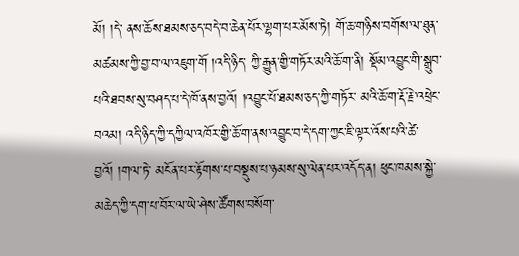མོ། །དེ་ ནས་ཆོས་ཐམས་ཅད་བདེ་བ་ཆེན་པོར་ལྷག་པར་མོས་ཏེ། གོ་ཆ་གཉིས་བགོས་ལ་ཐུན་མཚམས་ཀྱི་བྱ་བ་ལ་འཇུག་གོ །འདི་ཉིད་ ཀྱི་རྒྱུན་གྱི་གཏོར་མའི་ཆོ་ག་ནི། སྡོམ་འབྱུང་གི་སྒྲུབ་པའི་ཐབས་སུ་བཤད་པ་དེ་ཁོ་ནས་བྱའོ། །འབྱུང་པོ་ཐམས་ཅད་ཀྱི་གཏོར་ མའི་ཆོ་ག་རྡོ་རྗེ་འཕྲེང་བའམ། འདི་ཉིད་ཀྱི་དཀྱིལ་འཁོར་གྱི་ཆོ་ག་ནས་འབྱུང་བ་དེ་དག་ཀྱང་ཇི་ལྟར་འོས་པའི་ཚེ་བྱའོ། །གལ་ཏེ་ མངོན་པར་རྟོགས་པ་བསྡུས་པ་ཉམས་སུ་ལེན་པར་འདོད་ན། ཕུང་ཁམས་སྐྱེ་མཆེད་ཀྱི་དག་པ་བོར་ལ་ཡེ་ཤེས་ཚོགས་བསོག་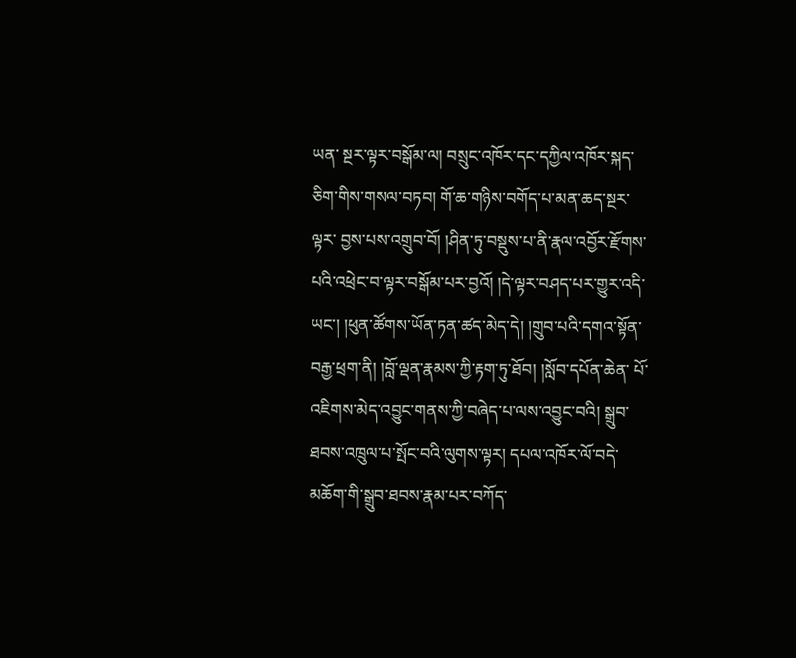ཡན་ སྔར་ལྟར་བསྒོམ་ལ། བསྲུང་འཁོར་དང་དཀྱིལ་འཁོར་སྐད་ཅིག་གིས་གསལ་བཏབ། གོ་ཆ་གཉིས་བགོད་པ་མན་ཆད་སྔར་ལྟར་ བྱས་པས་འགྲུབ་བོ། །ཤིན་ཏུ་བསྡུས་པ་ནི་རྣལ་འབྱོར་རྫོགས་པའི་འཕྲེང་བ་ལྟར་བསྒོམ་པར་བྱའོ། །དེ་ལྟར་བཤད་པར་གྱུར་འདི་ ཡང་། །ཕུན་ཚོགས་ཡོན་ཏན་ཚད་མེད་དེ། །གྲུབ་པའི་དགའ་སྟོན་བརྒྱ་ཕྲག་ནི། །བློ་ལྡན་རྣམས་ཀྱི་རྟག་ཏུ་ཐོབ། །སློབ་དཔོན་ཆེན་ པོ་འཇིགས་མེད་འབྱུང་གནས་ཀྱི་བཞེད་པ་ལས་འབྱུང་བའི། སྒྲུབ་ཐབས་འཁྲུལ་པ་སྤོང་བའི་ལུགས་ལྟར། དཔལ་འཁོར་ལོ་བདེ་ མཆོག་གི་སྒྲུབ་ཐབས་རྣམ་པར་བཀོད་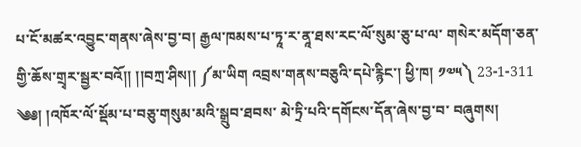པ་ངོ་མཚར་འབྱུང་གནས་ཞེས་བྱ་བ། རྒྱལ་ཁམས་པ་ཏཱ་ར་ནཱ་ཐས་རང་ལོ་སུམ་ཅུ་པ་ལ་ གསེར་མདོག་ཅན་གྱི་ཆོས་གྲྭར་སྦྱར་བའོ།། །།བཀྲ་ཤིས།། ༼མ་ཡིག འབྲས་གནས་བཅུའི་དཔེ་རྙིང་། ཕྱི་ཁ། ༡༧༥༽ 23-1-311 ༄༅། །འཁོར་ལོ་སྡོམ་པ་བཅུ་གསུམ་མའི་སྒྲུབ་ཐབས་ མེ་ཏྲི་པའི་དགོངས་དོན་ཞེས་བྱ་བ་ བཞུགས།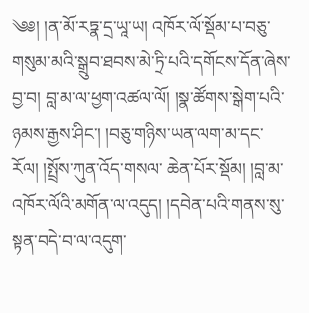༄༅། །ན་མོ་རཏྣ་དྲ་ཡཱ་ཡ། འཁོར་ལོ་སྡོམ་པ་བཅུ་གསུམ་མའི་སྒྲུབ་ཐབས་མེ་ཏྲི་པའི་དགོངས་དོན་ཞེས་བྱ་བ། བླ་མ་ལ་ཕྱག་འཚལ་ལོ། །སྣ་ཚོགས་སྒེག་པའི་ཉམས་རྒྱས་ཤིང་། །བཅུ་གཉིས་ཡན་ལག་མ་དང་རོལ། །སྤྲོས་ཀུན་འོད་གསལ་ ཆེན་པོར་སྡོམ། །བླ་མ་འཁོར་ལོའི་མགོན་ལ་འདུད། །དབེན་པའི་གནས་སུ་སྟན་བདེ་བ་ལ་འདུག་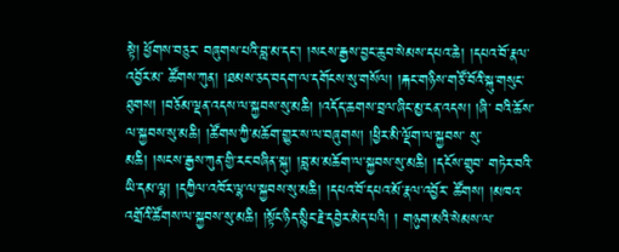སྟེ། ཕྱོགས་བཅུར་ བཞུགས་པའི་བླ་མ་དང་། །སངས་རྒྱས་བྱང་ཆུབ་སེམས་དཔའ་ཆེ། །དཔའ་བོ་རྣལ་འབྱོར་མ་ ཚོགས་ཀུན། །ཐམས་ཅད་བདག་ལ་དགོངས་སུ་གསོལ། །རྐང་གཉིས་གཙོ་བོའི་སྐུ་གསུང་ ཐུགས། །བཅོམ་ལྡན་འདས་ལ་སྐྱབས་སུ་མཆི། །འདོད་ཆགས་བྲལ་ཞིང་མྱ་ངན་འདས། །ཞི་ བའི་ཆོས་ལ་སྐྱབས་སུ་མཆི། །ཚོགས་ཀྱི་མཆོག་གྱུར་ས་ལ་བཞུགས། །ཕྱིར་མི་ལྡོག་ལ་སྐྱབས་ སུ་མཆི། །སངས་རྒྱས་ཀུན་གྱི་རང་བཞིན་སྐུ། །བླ་མ་མཆོག་ལ་སྐྱབས་སུ་མཆི། །དངོས་གྲུབ་ གཏེར་བའི་ཡི་དམ་ལྷ། །དཀྱིལ་འཁོར་ལྷ་ལ་སྐྱབས་སུ་མཆི། །དཔའ་བོ་དཔའ་མོ་རྣལ་འབྱོར་ ཚོགས། །མཁའ་འགྲོའི་ཚོགས་ལ་སྐྱབས་སུ་མཆི། །སྟོང་ཉིད་སྙིང་རྗེ་དབྱེར་མེད་པའི། ། གཉུག་མའི་སེམས་ལ་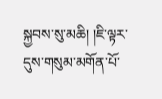སྐྱབས་སུ་མཆི། །ཇི་ལྟར་དུས་གསུམ་མགོན་པོ་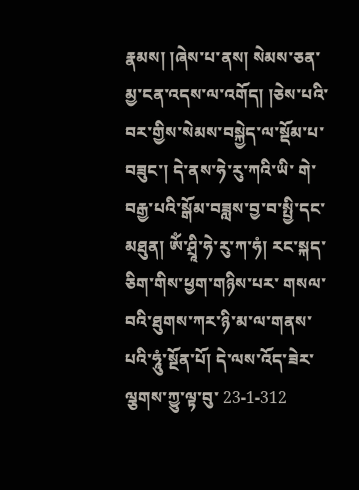རྣམས། །ཞེས་པ་ནས། སེམས་ཅན་མྱ་ངན་འདས་ལ་འགོད། །ཅེས་པའི་བར་གྱིས་སེམས་བསྐྱེད་ལ་སྡོམ་པ་བཟུང་། དེ་ནས་ཧེ་རུ་ཀའི་ཡི་ གེ་བརྒྱ་པའི་སྒོམ་བཟླས་བྱ་བ་སྤྱི་དང་མཐུན། ༀ་ཤྲཱི་ཧེ་རུ་ཀ་ཧཾ། རང་སྐད་ཅིག་གིས་ཕྱག་གཉིས་པར་ གསལ་བའི་ཐུགས་ཀར་ཉི་མ་ལ་གནས་པའི་ཧཱུཾ་སྔོན་པོ། དེ་ལས་འོད་ཟེར་ལྕགས་ཀྱུ་ལྟ་བུ་ 23-1-312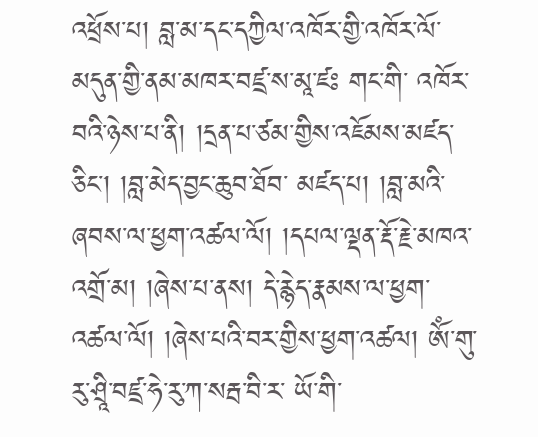འཕྲོས་པ། བླ་མ་དང་དཀྱིལ་འཁོར་གྱི་འཁོར་ལོ་མདུན་གྱི་ནམ་མཁར་བཛྲ་ས་མཱ་ཛཿ གང་གི་ འཁོར་བའི་ཉེས་པ་ནི། །དྲན་པ་ཙམ་གྱིས་འཇོམས་མཛད་ཅིང་། །བླ་མེད་བྱང་ཆུབ་ཐོབ་ མཛད་པ། །བླ་མའི་ཞབས་ལ་ཕྱག་འཚལ་ལོ། །དཔལ་ལྡན་རྡོ་རྗེ་མཁའ་འགྲོ་མ། །ཞེས་པ་ནས། དེ་རྙེད་རྣམས་ལ་ཕྱག་འཚལ་ལོ། །ཞེས་པའི་བར་གྱིས་ཕྱག་འཚལ། ༀ་གུ་རུ་ཤྲཱི་བཛྲ་ཧེ་རུ་ཀ་སརྦ་བི་ར་ ཡོ་གི་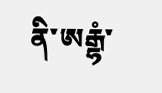ནི་ཨརྒྷཾ་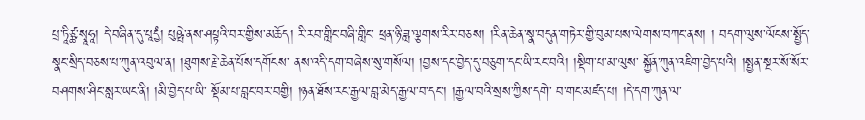པྲ་ཏཱིཙྪ་སྭཱཧཱ། དེ་བཞིན་དུ་པཱདྱཾ། པུཥྤེ་ནས་ཤཔྟའི་བར་གྱིས་མཆོད། རི་རབ་གླིང་བཞི་གླིང་ ཕྲན་ཉི་ཟླ་ལྕགས་རིར་བཅས། །རིན་ཆེན་སྣ་བདུན་གཏེར་གྱི་བུམ་པས་ལེགས་བཀང་ནས། ། བདག་ལུས་ལོངས་སྤྱོད་སྣང་སྲིད་བཅས་པ་ཀུན་འབུལ་ན། །ཐུགས་རྗེ་ཆེན་པོས་དགོངས་ ནས་འདི་དག་བཞེས་སུ་གསོལ། །བྱས་དང་བྱེད་དུ་བཅུག་དང་ཡི་རང་བའི། །སྡིག་པ་མ་ལུས་ སྐྱོན་ཀུན་འཇིག་བྱེད་པའི། །སྤྱན་སྔར་སོ་སོར་བཤགས་ཤིང་སླར་ཡང་ནི། །མི་བྱེད་པ་ཡི་ སྡོམ་པ་བླང་བར་བགྱི། །ཉན་ཐོས་རང་རྒྱལ་བླ་མེད་རྒྱལ་བ་དང་། །རྒྱལ་བའི་སྲས་ཀྱིས་དགེ་ བ་གང་མཛད་པ། །དེ་དག་ཀུན་ལ་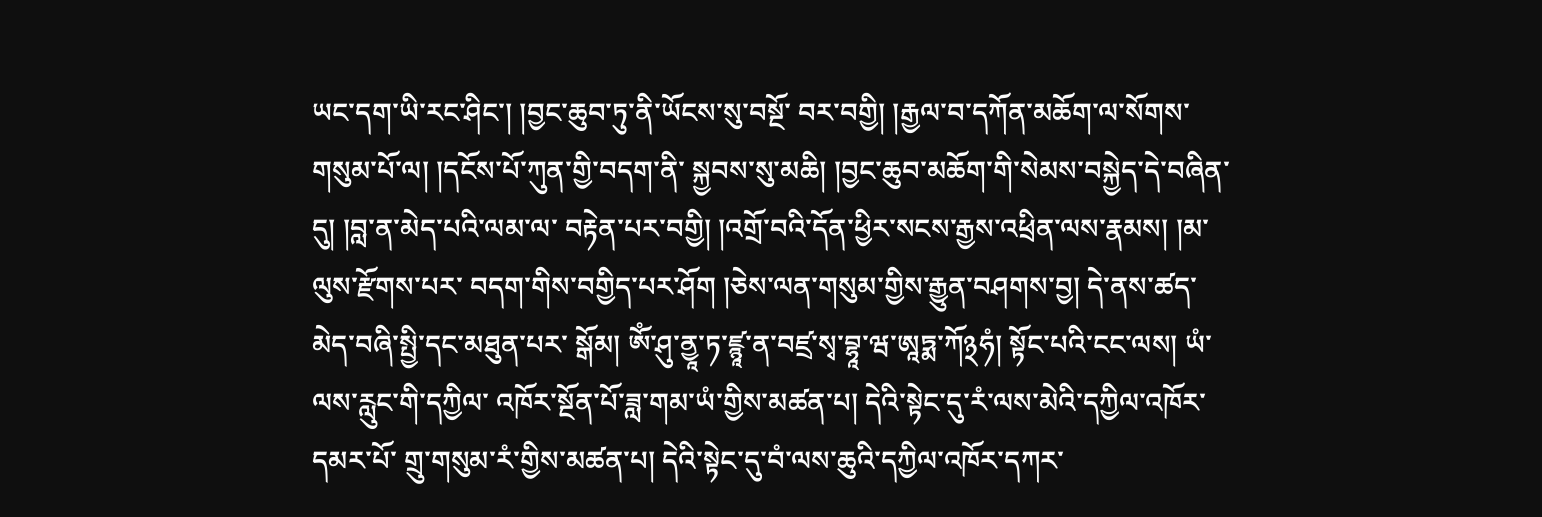ཡང་དག་ཡི་རང་ཤིང་། །བྱང་ཆུབ་ཏུ་ནི་ཡོངས་སུ་བསྔོ་ བར་བགྱི། །རྒྱལ་བ་དཀོན་མཆོག་ལ་སོགས་གསུམ་པོ་ལ། །དངོས་པོ་ཀུན་གྱི་བདག་ནི་ སྐྱབས་སུ་མཆི། །བྱང་ཆུབ་མཆོག་གི་སེམས་བསྐྱེད་དེ་བཞིན་དུ། །བླ་ན་མེད་པའི་ལམ་ལ་ བརྟེན་པར་བགྱི། །འགྲོ་བའི་དོན་ཕྱིར་སངས་རྒྱས་འཕྲིན་ལས་རྣམས། །མ་ལུས་རྫོགས་པར་ བདག་གིས་བགྱིད་པར་ཤོག །ཅེས་ལན་གསུམ་གྱིས་རྒྱུན་བཤགས་བྱ། དེ་ནས་ཚད་མེད་བཞི་སྤྱི་དང་མཐུན་པར་ སྒོམ། ༀ་ཤུ་ནྱཱ་ཏ་ཛྙཱ་ན་བཛྲ་སྭ་བྷཱ་ཝ་ཨཱཏྨ་ཀོ྅ཧཾ། སྟོང་པའི་ངང་ལས། ཡཾ་ལས་རླུང་གི་དཀྱིལ་ འཁོར་སྔོན་པོ་ཟླ་གམ་ཡཾ་གྱིས་མཚན་པ། དེའི་སྟེང་དུ་རཾ་ལས་མེའི་དཀྱིལ་འཁོར་དམར་པོ་ གྲུ་གསུམ་རཾ་གྱིས་མཚན་པ། དེའི་སྟེང་དུ་བཾ་ལས་ཆུའི་དཀྱིལ་འཁོར་དཀར་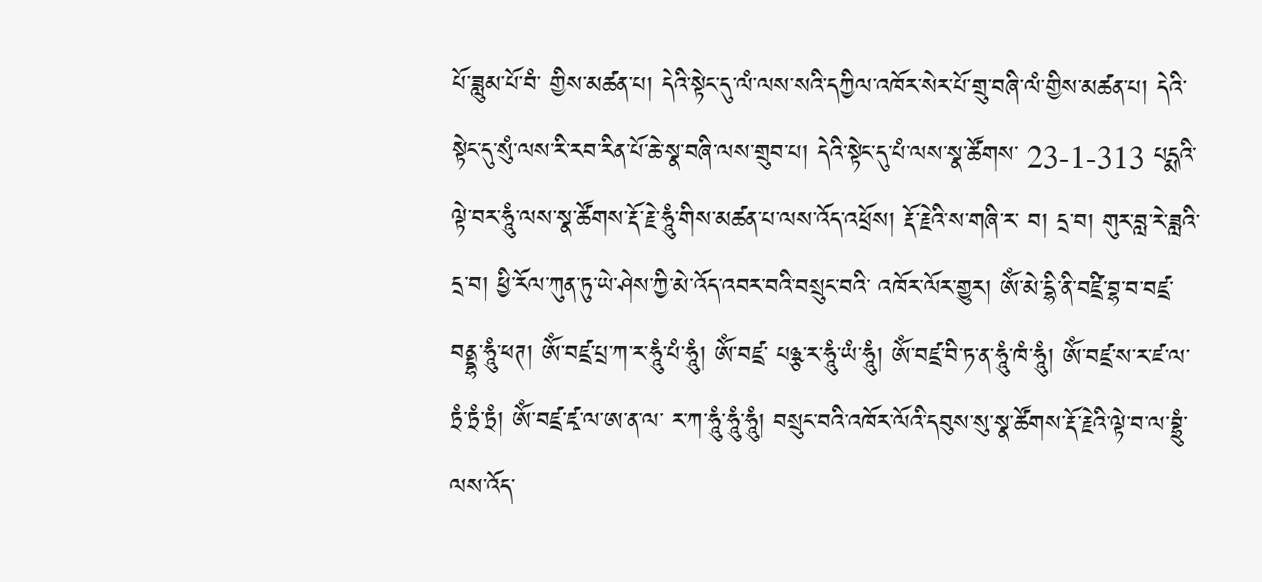པོ་ཟླུམ་པོ་བཾ་ གྱིས་མཚན་པ། དེའི་སྟེང་དུ་ལཾ་ལས་སའི་དཀྱིལ་འཁོར་སེར་པོ་གྲུ་བཞི་ལཾ་གྱིས་མཚན་པ། དེའི་སྟེང་དུ་སུཾ་ལས་རི་རབ་རིན་པོ་ཆེ་སྣ་བཞི་ལས་གྲུབ་པ། དེའི་སྟེང་དུ་པཾ་ལས་སྣ་ཚོགས་ 23-1-313 པདྨའི་ལྟེ་བར་ཧཱུཾ་ལས་སྣ་ཚོགས་རྡོ་རྗེ་ཧཱུཾ་གིས་མཚན་པ་ལས་འོད་འཕྲོས། རྡོ་རྗེའི་ས་གཞི་ར་ བ། དྲ་བ། གུར་བླ་རེ་ཟླའི་དྲ་བ། ཕྱི་རོལ་ཀུན་ཏུ་ཡེ་ཤེས་ཀྱི་མེ་འོད་འབར་བའི་བསྲུང་བའི་ འཁོར་ལོར་གྱུར། ༀ་མེ་དྷི་ནི་བཛྲི་བྷ་བ་བཛྲ་བནྡྷ་ཧཱུཾ་ཕཊ། ༀ་བཛྲ་པྲ་ཀ་ར་ཧཱུཾ་པཾ་ཧཱུཾ། ༀ་བཛྲ་ པཉྩ་ར་ཧཱུཾ་ཡཾ་ཧཱུཾ། ༀ་བཛྲ་བི་ཏ་ན་ཧཱུཾ་ཁཾ་ཧཱུཾ། ༀ་བཛྲ་ས་ར་ཛ་ལ་ཏྲཾ་ཏྲཾ་ཏྲཾ། ༀ་བཛྲ་ཛྭ་ལ་ཨ་ན་ལ་ ར་ཀ་ཧཱུཾ་ཧཱུཾ་ཧཱུཾ། བསྲུང་བའི་འཁོར་ལོའི་དབུས་སུ་སྣ་ཚོགས་རྡོ་རྗེའི་ལྟེ་བ་ལ་བྷྲུཾ་ལས་འོད་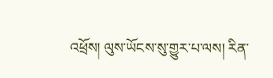འཕྲོས། ལུས་ཡོངས་སུ་གྱུར་པ་ལས། རིན་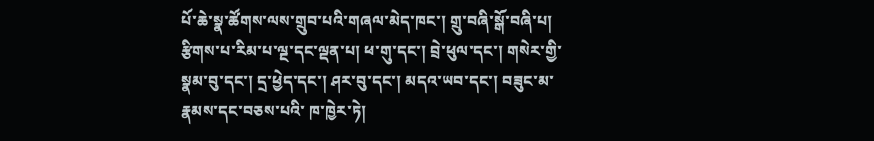པོ་ཆེ་སྣ་ཚོགས་ལས་གྲུབ་པའི་གཞལ་མེད་ཁང་། གྲུ་བཞི་སྒོ་བཞི་པ། རྩིགས་པ་རིམ་པ་ལྔ་དང་ལྡན་པ། ཕ་གུ་དང་། བྲེ་ཕུལ་དང་། གསེར་གྱི་ སྣམ་བུ་དང་། དྲ་ཕྱེད་དང་། ཤར་བུ་དང་། མདའ་ཡབ་དང་། བཟུང་མ་རྣམས་དང་བཅས་པའི་ ཁ་ཁྱེར་ཏེ།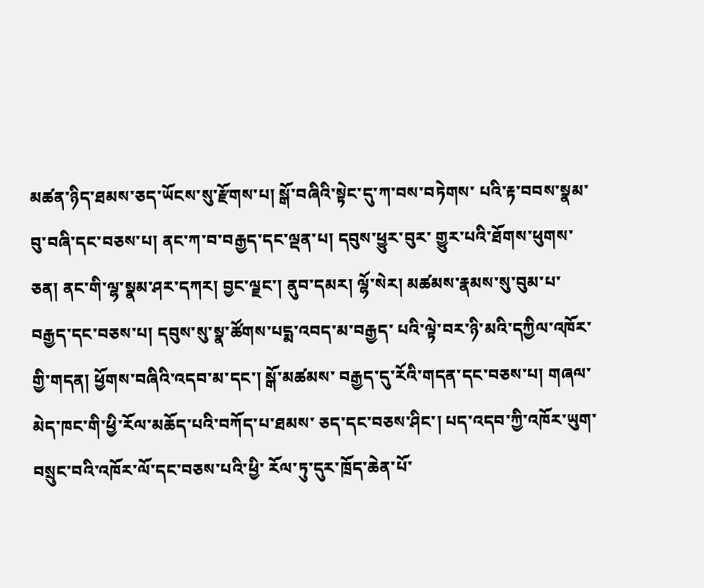མཚན་ཉིད་ཐམས་ཅད་ཡོངས་སུ་རྫོགས་པ། སྒོ་བཞིའི་སྟེང་དུ་ཀ་བས་བཏེགས་ པའི་རྟ་བབས་སྣམ་བུ་བཞི་དང་བཅས་པ། ནང་ཀ་བ་བརྒྱད་དང་ལྡན་པ། དབུས་ཕྱུར་བུར་ གྱུར་པའི་ཐོགས་ཕུགས་ཅན། ནང་གི་ལྷ་སྣམ་ཤར་དཀར། བྱང་ལྗང་། ནུབ་དམར། ལྷོ་སེར། མཚམས་རྣམས་སུ་བུམ་པ་བརྒྱད་དང་བཅས་པ། དབུས་སུ་སྣ་ཚོགས་པདྨ་འབད་མ་བརྒྱད་ པའི་ལྟེ་བར་ཉི་མའི་དཀྱིལ་འཁོར་གྱི་གདན། ཕྱོགས་བཞིའི་འདབ་མ་དང་། སྒོ་མཚམས་ བརྒྱད་དུ་རོའི་གདན་དང་བཅས་པ། གཞལ་མེད་ཁང་གི་ཕྱི་རོལ་མཆོད་པའི་བཀོད་པ་ཐམས་ ཅད་དང་བཅས་ཤིང་། པད་འདབ་ཀྱི་འཁོར་ཡུག་བསྲུང་བའི་འཁོར་ལོ་དང་བཅས་པའི་ཕྱི་ རོལ་ཏུ་དུར་ཁྲོད་ཆེན་པོ་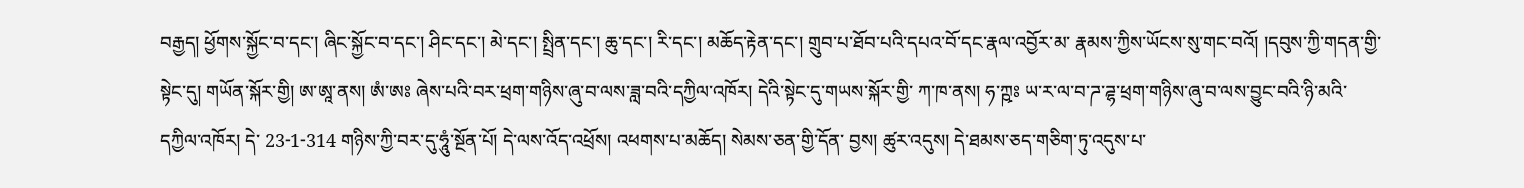བརྒྱད། ཕྱོགས་སྐྱོང་བ་དང་། ཞིང་སྐྱོང་བ་དང་། ཤིང་དང་། མེ་དང་། སྤྲིན་དང་། ཆུ་དང་། རི་དང་། མཆོད་རྟེན་དང་། གྲུབ་པ་ཐོབ་པའི་དཔའ་བོ་དང་རྣལ་འབྱོར་མ་ རྣམས་ཀྱིས་ཡོངས་སུ་གང་བའོ། །དབུས་ཀྱི་གདན་གྱི་སྟེང་དུ། གཡོན་སྐོར་གྱི། ཨ་ཨཱ་ནས། ཨཾ་ཨཿ ཞེས་པའི་བར་ཕྲག་གཉིས་ཞུ་བ་ལས་ཟླ་བའི་དཀྱིལ་འཁོར། དེའི་སྟེང་དུ་གཡས་སྐོར་གྱི་ ཀ་ཁ་ནས། ཧ་ཀྵཿ ཡ་ར་ལ་བ་ཌ་ཌྷ་ཕྲག་གཉིས་ཞུ་བ་ལས་བྱུང་བའི་ཉི་མའི་དཀྱིལ་འཁོར། དེ་ 23-1-314 གཉིས་ཀྱི་བར་དུ་ཧཱུཾ་སྔོན་པོ། དེ་ལས་འོད་འཕྲོས། འཕགས་པ་མཆོད། སེམས་ཅན་གྱི་དོན་ བྱས། ཚུར་འདུས། དེ་ཐམས་ཅད་གཅིག་ཏུ་འདུས་པ་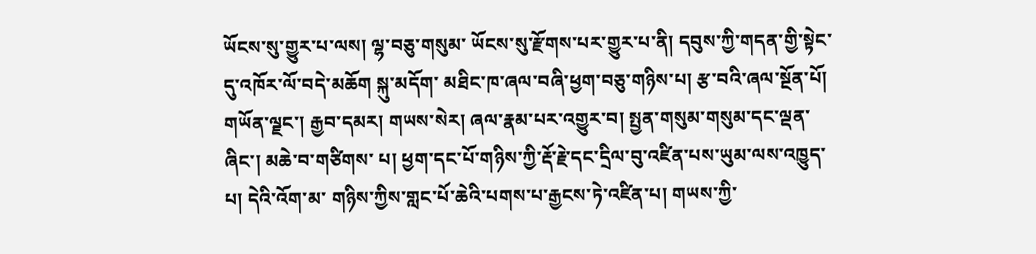ཡོངས་སུ་གྱུར་པ་ལས། ལྷ་བཅུ་གསུམ་ ཡོངས་སུ་རྫོགས་པར་གྱུར་པ་ནི། དབུས་ཀྱི་གདན་གྱི་སྟེང་དུ་འཁོར་ལོ་བདེ་མཆོག སྐུ་མདོག་ མཐིང་ཁ་ཞལ་བཞི་ཕྱག་བཅུ་གཉིས་པ། རྩ་བའི་ཞལ་སྔོན་པོ། གཡོན་ལྗང་། རྒྱབ་དམར། གཡས་སེར། ཞལ་རྣམ་པར་འགྱུར་བ། སྤྱན་གསུམ་གསུམ་དང་ལྡན་ཞིང་། མཆེ་བ་གཙིགས་ པ། ཕྱག་དང་པོ་གཉིས་ཀྱི་རྡོ་རྗེ་དང་དྲིལ་བུ་འཛིན་པས་ཡུམ་ལས་འཁྱུད་པ། དེའི་འོག་མ་ གཉིས་ཀྱིས་གླང་པོ་ཆེའི་པགས་པ་རྒྱངས་ཏེ་འཛིན་པ། གཡས་ཀྱི་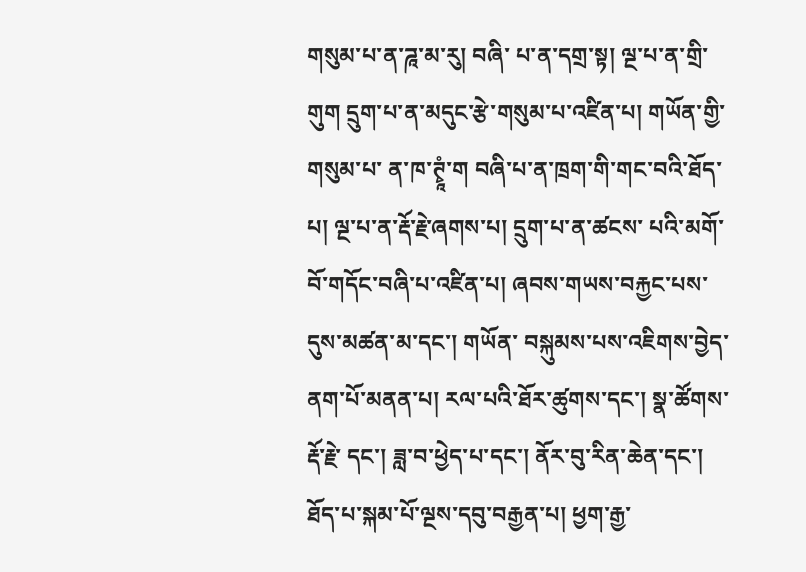གསུམ་པ་ན་ཌཱ་མ་རུ། བཞི་ པ་ན་དགྲ་སྟ། ལྔ་པ་ན་གྲི་གུག དྲུག་པ་ན་མདུང་རྩེ་གསུམ་པ་འཛིན་པ། གཡོན་གྱི་གསུམ་པ་ ན་ཁ་ཊྭཱཾ་ག བཞི་པ་ན་ཁྲག་གི་གང་བའི་ཐོད་པ། ལྔ་པ་ན་རྡོ་རྗེ་ཞགས་པ། དྲུག་པ་ན་ཚངས་ པའི་མགོ་བོ་གདོང་བཞི་པ་འཛིན་པ། ཞབས་གཡས་བརྐྱང་པས་དུས་མཚན་མ་དང་། གཡོན་ བསྐུམས་པས་འཇིགས་བྱེད་ནག་པོ་མནན་པ། རལ་པའི་ཐོར་ཚུགས་དང་། སྣ་ཚོགས་རྡོ་རྗེ་ དང་། ཟླ་བ་ཕྱེད་པ་དང་། ནོར་བུ་རིན་ཆེན་དང་། ཐོད་པ་སྐམ་པོ་ལྔས་དབུ་བརྒྱན་པ། ཕྱག་རྒྱ་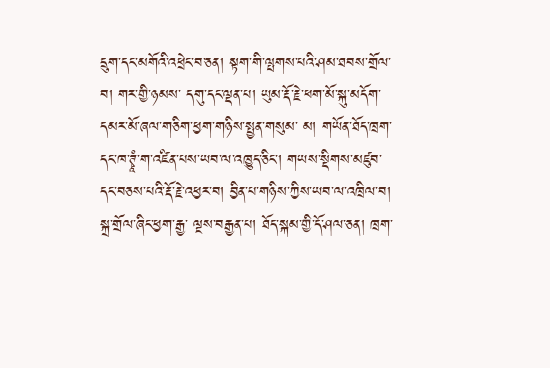དྲུག་དང་མགོའི་འཕྲེང་བ་ཅན། སྟག་གི་ལྤགས་པའི་ཤམ་ཐབས་གྲོལ་བ། གར་གྱི་ཉམས་ དགུ་དང་ལྡན་པ། ཡུམ་རྡོ་རྗེ་ཕག་མོ་སྐུ་མདོག་དམར་མོ་ཞལ་གཅིག་ཕྱག་གཉིས་སྤྱན་གསུམ་ མ། གཡོན་ཐོད་ཁྲག་དང་ཁ་ཊྭཱཾ་ག་འཛིན་པས་ཡབ་ལ་འཁྱུད་ཅིང་། གཡས་སྡིགས་མཛུབ་ དང་བཅས་པའི་རྡོ་རྗེ་འཕྱར་བ། བྱིན་པ་གཉིས་ཀྱིས་ཡབ་ལ་འཁྲིལ་བ། སྐྲ་གྲོལ་ཞིང་ཕྱག་རྒྱ་ ལྔས་བརྒྱན་པ། ཐོད་སྐམ་གྱི་དོ་ཤལ་ཅན། ཁྲག་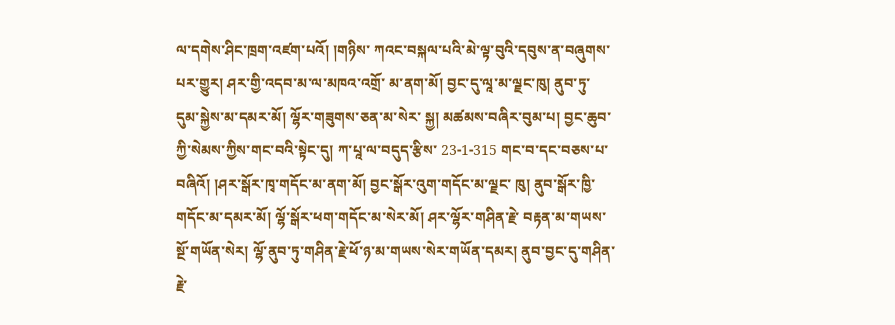ལ་དགེས་ཤིང་ཁྲག་འཛག་པའོ། །གཉིས་ ཀའང་བསྐལ་པའི་མེ་ལྟ་བུའི་དབུས་ན་བཞུགས་པར་གྱུར། ཤར་གྱི་འདབ་མ་ལ་མཁའ་འགྲོ་ མ་ནག་མོ། བྱང་དུ་ལཱ་མ་ལྗང་ཁུ། ནུབ་ཏུ་དུམ་སྐྱེས་མ་དམར་མོ། ལྷོར་གཟུགས་ཅན་མ་སེར་ སྐྱ། མཚམས་བཞིར་བུམ་པ། བྱང་ཆུབ་ཀྱི་སེམས་ཀྱིས་གང་བའི་སྟེང་དུ། ཀ་པཱ་ལ་བདུད་རྩིས་ 23-1-315 གང་བ་དང་བཅས་པ་བཞིའོ། །ཤར་སྒོར་ཁྭ་གདོང་མ་ནག་མོ། བྱང་སྒོར་འུག་གདོང་མ་ལྗང་ ཁུ། ནུབ་སྒོར་ཁྱི་གདོང་མ་དམར་མོ། ལྷོ་སྒོར་ཕག་གདོང་མ་སེར་མོ། ཤར་ལྷོར་གཤིན་རྗེ་ བརྟན་མ་གཡས་སྔོ་གཡོན་སེར། ལྷོ་ནུབ་ཏུ་གཤིན་རྗེ་ཕོ་ཉ་མ་གཡས་སེར་གཡོན་དམར། ནུབ་བྱང་དུ་གཤིན་རྗེ་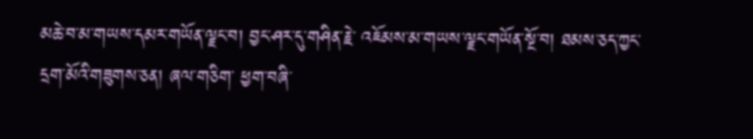མཆེ་བ་མ་གཡས་དམར་གཡོན་ལྗང་བ། བྱང་ཤར་དུ་གཤིན་རྗེ་ འཇོམས་མ་གཡས་ལྗང་གཡོན་སྔོ་བ། ཐམས་ཅད་ཀྱང་དྲག་མོའི་གཟུགས་ཅན། ཞལ་གཅིག་ ཕྱག་བཞི་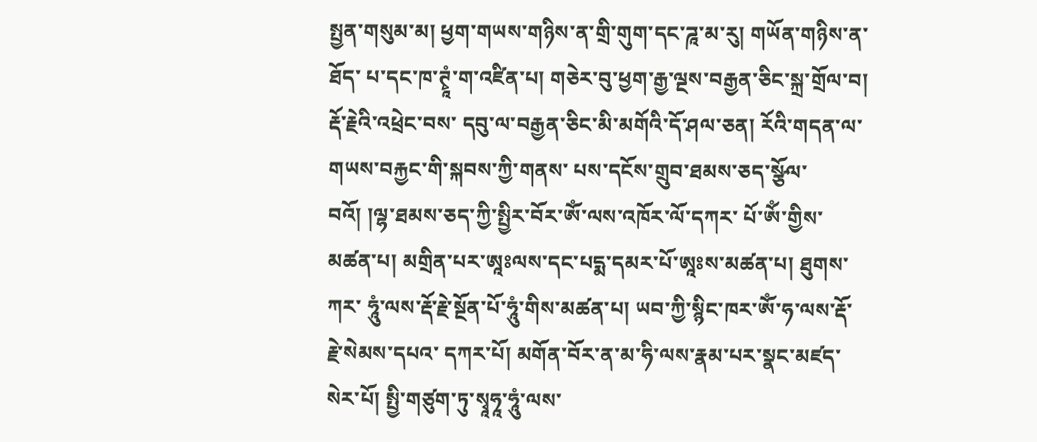སྤྱན་གསུམ་མ། ཕྱག་གཡས་གཉིས་ན་གྲི་གུག་དང་ཌཱ་མ་རུ། གཡོན་གཉིས་ན་ཐོད་ པ་དང་ཁ་ཊྭཱཾ་ག་འཛིན་པ། གཅེར་བུ་ཕྱག་རྒྱ་ལྔས་བརྒྱན་ཅིང་སྐྲ་གྲོལ་བ། རྡོ་རྗེའི་འཕྲེང་བས་ དབུ་ལ་བརྒྱན་ཅིང་མི་མགོའི་དོ་ཤལ་ཅན། རོའི་གདན་ལ་གཡས་བརྐྱང་གི་སྐབས་ཀྱི་གནས་ པས་དངོས་གྲུབ་ཐམས་ཅད་སྩོལ་བའོ། །ལྷ་ཐམས་ཅད་ཀྱི་སྤྱིར་བོར་ༀ་ལས་འཁོར་ལོ་དཀར་ པོ་ༀ་གྱིས་མཚན་པ། མགྲིན་པར་ཨཱཿལས་དང་པདྨ་དམར་པོ་ཨཱཿས་མཚན་པ། ཐུགས་ཀར་ ཧཱུཾ་ལས་རྡོ་རྗེ་སྔོན་པོ་ཧཱུཾ་གིས་མཚན་པ། ཡབ་ཀྱི་སྙིང་ཁར་ༀ་ཧ་ལས་རྡོ་རྗེ་སེམས་དཔའ་ དཀར་པོ། མགོན་བོར་ན་མ་ཧི་ལས་རྣམ་པར་སྣང་མཛད་སེར་པོ། སྤྱི་གཙུག་ཏུ་སྭཱཧཱ་ཧཱུཾ་ལས་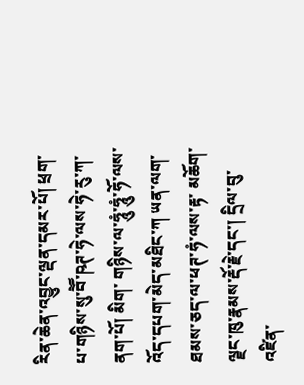རིན་ཆེན་འབྱུང་ལྡན་དམར་པོ། ཕྲག་པ་གཉིས་སུ་བཽ་ཥཊ་ཧེ་ལས་ཧེ་རུ་ཀ་ནག་པོ། མིག་ གཉིས་ལ་ཧཱུཾ་ཧཱུཾ་ཧོ་ལས་འོད་དཔག་མེད་མཐིང་ཀ ཡན་ལག་ཐམས་ཅད་ལ་ཕཊ་ཧཾ་ལས་རྟ་ མཆོག་ལྗང་ཁུ་རྣམས་རྡོ་རྗེ་དང་། དྲིལ་བུ་འཛིན་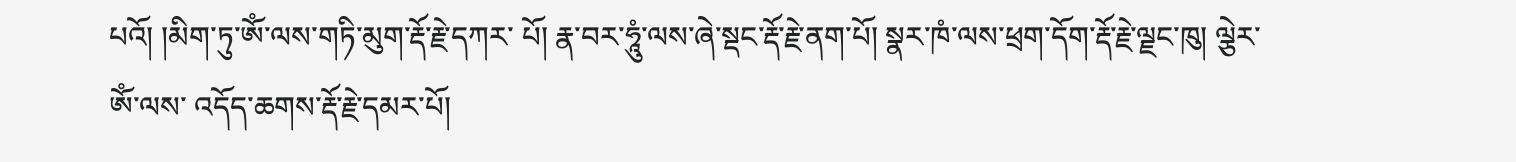པའོ། །མིག་ཏུ་ༀ་ལས་གཏི་མུག་རྡོ་རྗེ་དཀར་ པོ། རྣ་བར་ཧཱུཾ་ལས་ཞེ་སྡང་རྡོ་རྗེ་ནག་པོ། སྣར་ཁཾ་ལས་ཕྲག་དོག་རྡོ་རྗེ་ལྗང་ཁུ། ལྕེར་ༀ་ལས་ འདོད་ཆགས་རྡོ་རྗེ་དམར་པོ།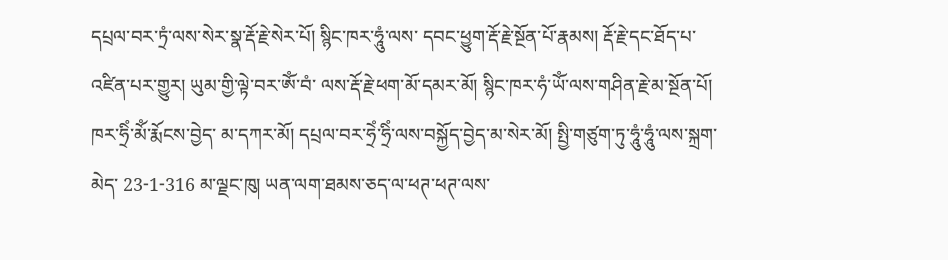དཔྲལ་བར་ཏྲཾ་ལས་སེར་སྣ་རྡོ་རྗེ་སེར་པོ། སྙིང་ཁར་ཧཱུཾ་ལས་ དབང་ཕྱུག་རྡོ་རྗེ་སྔོན་པོ་རྣམས། རྡོ་རྗེ་དང་ཐོད་པ་འཛིན་པར་གྱུར། ཡུམ་གྱི་ལྟེ་བར་ༀ་བཾ་ ལས་རྡོ་རྗེ་ཕག་མོ་དམར་མོ། སྙིང་ཁར་ཧཾ་ཡོཾ་ལས་གཤིན་རྗེ་མ་སྔོན་པོ། ཁར་ཧྲིཾ་མོཾ་རྨོངས་བྱེད་ མ་དཀར་མོ། དཔྲལ་བར་ཧྲེཾ་ཧྲིཾ་ལས་བསྐྱོད་བྱེད་མ་སེར་མོ། སྤྱི་གཙུག་ཏུ་ཧཱུཾ་ཧཱུཾ་ལས་སྐྲག་མེད་ 23-1-316 མ་ལྗང་ཁུ། ཡན་ལག་ཐམས་ཅད་ལ་ཕཊ་ཕཊ་ལས་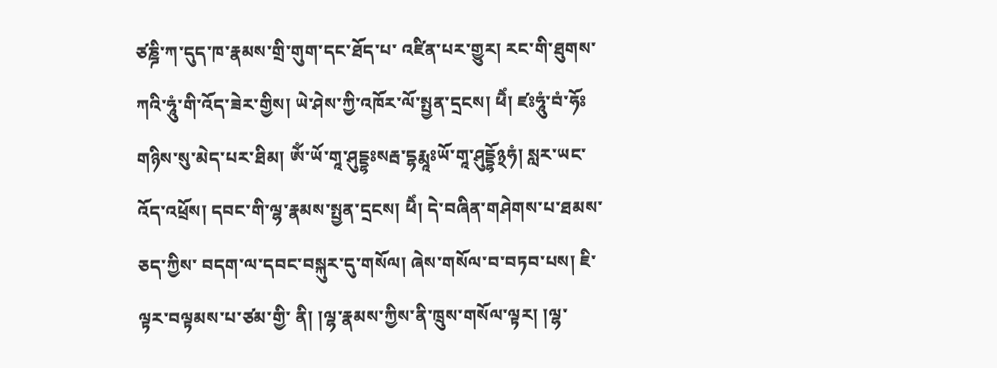ཙཎྜི་ཀ་དུད་ཁ་རྣམས་གྲི་གུག་དང་ཐོད་པ་ འཛིན་པར་གྱུར། རང་གི་ཐུགས་ཀའི་ཧཱུཾ་གི་འོད་ཟེར་གྱིས། ཡེ་ཤེས་ཀྱི་འཁོར་ལོ་སྤྱན་དྲངས། ཕཻཾ། ཛཿཧཱུཾ་བཾ་ཧོཿགཉིས་སུ་མེད་པར་ཐིམ། ༀ་ཡོ་གཱ་ཤུདྡྷཿསརྦ་དྷརྨཱཿཡོ་གཱ་ཤུདྡྷོ྅ཧཾ། སླར་ཡང་ འོད་འཕྲོས། དབང་གི་ལྷ་རྣམས་སྤྱན་དྲངས། ཕཻཾ། དེ་བཞིན་གཤེགས་པ་ཐམས་ཅད་ཀྱིས་ བདག་ལ་དབང་བསྐུར་དུ་གསོལ། ཞེས་གསོལ་བ་བཏབ་པས། ཇི་ལྟར་བལྟམས་པ་ཙམ་གྱི་ ནི། །ལྷ་རྣམས་ཀྱིས་ནི་ཁྲུས་གསོལ་ལྟར། །ལྷ་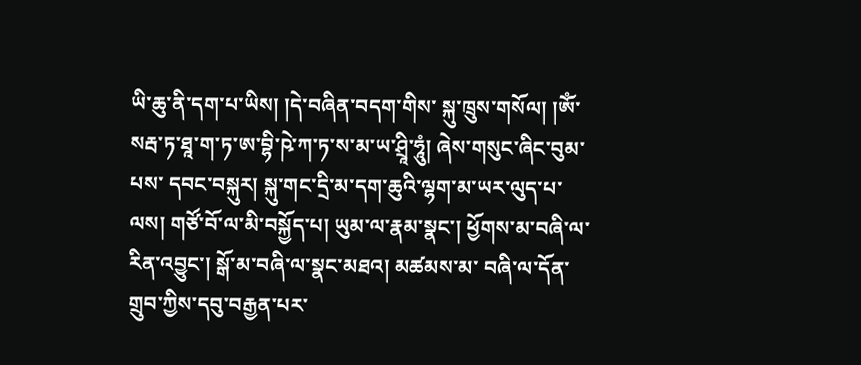ཡི་ཆུ་ནི་དག་པ་ཡིས། །དེ་བཞིན་བདག་གིས་ སྐུ་ཁྲུས་གསོལ། །ༀ་སརྦ་ཏ་ཐཱ་ག་ཏ་ཨ་བྷི་ཥེ་ཀ་ཏ་ས་མ་ཡ་ཤྲཱི་ཧཱུཾ། ཞེས་གསུང་ཞིང་བུམ་པས་ དབང་བསྐུར། སྐུ་གང་དྲི་མ་དག་ཆུའི་ལྷག་མ་ཡར་ལུད་པ་ལས། གཙོ་བོ་ལ་མི་བསྐྱོད་པ། ཡུམ་ལ་རྣམ་སྣང་། ཕྱོགས་མ་བཞི་ལ་རིན་འབྱུང་། སྒོ་མ་བཞི་ལ་སྣང་མཐའ། མཚམས་མ་ བཞི་ལ་དོན་གྲུབ་ཀྱིས་དབུ་བརྒྱན་པར་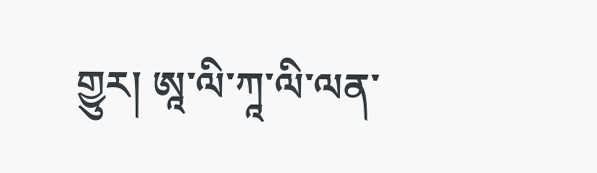གྱུར། ཨཱ་ལི་ཀཱ་ལི་ལན་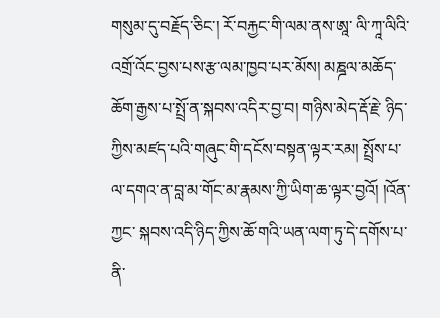གསུམ་དུ་བརྗོད་ཅིང་། རོ་བརྐྱང་གི་ལམ་ནས་ཨཱ་ ལི་ཀཱ་ལིའི་འགྲོ་འོང་བྱས་པས་རྩ་ལམ་ཁྱབ་པར་མོས། མཎྜལ་མཆོད་ཆོག་རྒྱས་པ་སྤྲོ་ན་སྐབས་འདིར་བྱ་བ། གཉིས་མེད་རྡོ་རྗེ་ ཉིད་ཀྱིས་མཛད་པའི་གཞུང་གི་དངོས་བསྟན་ལྟར་རམ། སྤྲོས་པ་ལ་དགའ་ན་བླ་མ་གོང་མ་རྣམས་ཀྱི་ཡིག་ཆ་ལྟར་བྱའོ། །འོན་ཀྱང་ སྐབས་འདི་ཉིད་ཀྱིས་ཆོ་གའི་ཡན་ལག་ཏུ་དེ་དགོས་པ་ནི་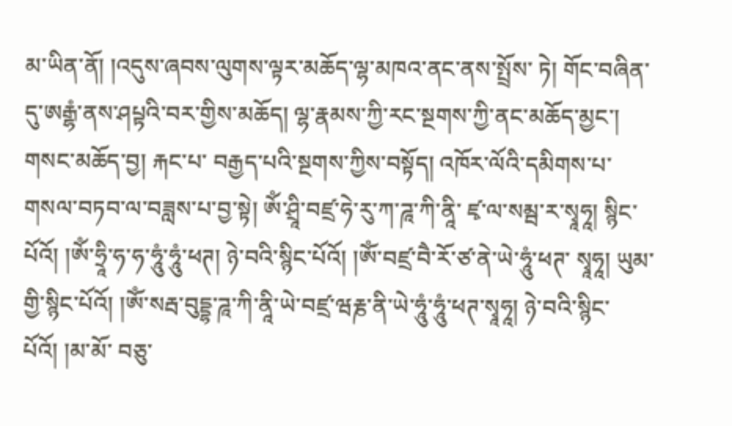མ་ཡིན་ནོ། །འདུས་ཞབས་ལུགས་ལྟར་མཆོད་ལྷ་མཁའ་ནང་ནས་སྤྲོས་ ཏེ། གོང་བཞིན་དུ་ཨརྒྷཾ་ནས་ཤཔྟའི་བར་གྱིས་མཆོད། ལྷ་རྣམས་ཀྱི་རང་སྔགས་ཀྱི་ནང་མཆོད་མྱང་། གསང་མཆོད་བྱ། རྐང་པ་ བརྒྱད་པའི་སྔགས་ཀྱིས་བསྟོད། འཁོར་ལོའི་དམིགས་པ་གསལ་བཏབ་ལ་བཟླས་པ་བྱ་སྟེ། ༀ་ཤྲཱི་བཛྲ་ཧེ་རུ་ཀ་ཌཱ་ཀི་ནཱི་ ཛྭ་ལ་སམྦ་ར་སྭཱཧཱ། སྙིང་པོའོ། །ༀ་ཧྲཱི་ཧ་ཧ་ཧཱུཾ་ཧཱུཾ་ཕཊ། ཉེ་བའི་སྙིང་པོའོ། །ༀ་བཛྲ་བཻ་རོ་ཙ་ནེ་ཡེ་ཧཱུཾ་ཕཊ་ སྭཱཧཱ། ཡུམ་གྱི་སྙིང་པོའོ། །ༀ་སརྦ་བུདྡྷ་ཌཱ་ཀི་ནཱི་ཡེ་བཛྲ་ཝརྞ་ནི་ཡེ་ཧཱུཾ་ཧཱུཾ་ཕཊ་སྭཱཧཱ། ཉེ་བའི་སྙིང་པོའོ། །མ་མོ་ བཅུ་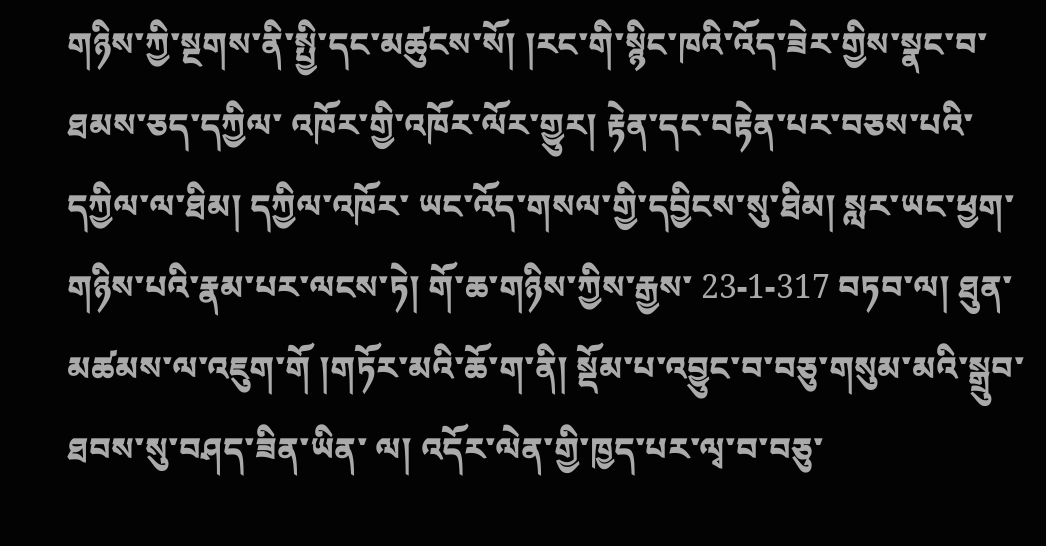གཉིས་ཀྱི་སྔགས་ནི་སྤྱི་དང་མཚུངས་སོ། །རང་གི་སྙིང་ཁའི་འོད་ཟེར་གྱིས་སྣང་བ་ཐམས་ཅད་དཀྱིལ་ འཁོར་གྱི་འཁོར་ལོར་གྱུར། རྟེན་དང་བརྟེན་པར་བཅས་པའི་དཀྱིལ་ལ་ཐིམ། དཀྱིལ་འཁོར་ ཡང་འོད་གསལ་གྱི་དབྱིངས་སུ་ཐིམ། སླར་ཡང་ཕྱག་གཉིས་པའི་རྣམ་པར་ལངས་ཏེ། གོ་ཆ་གཉིས་ཀྱིས་རྒྱས་ 23-1-317 བཏབ་ལ། ཐུན་མཚམས་ལ་འཇུག་གོ །གཏོར་མའི་ཆོ་ག་ནི། སྡོམ་པ་འབྱུང་བ་བཅུ་གསུམ་མའི་སྒྲུབ་ཐབས་སུ་བཤད་ཟིན་ཡིན་ ལ། འདོར་ལེན་གྱི་ཁྱད་པར་ལྭ་བ་བཅུ་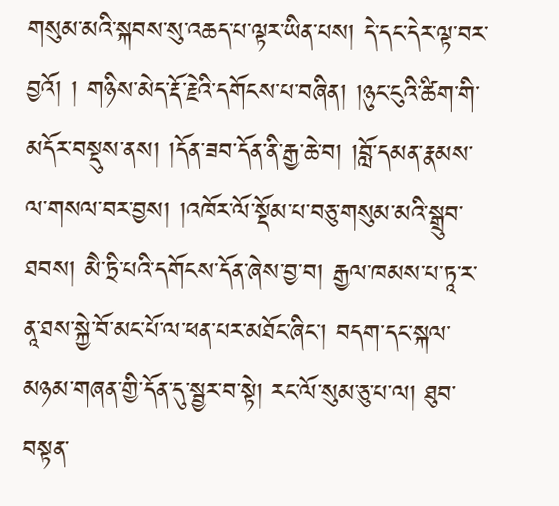གསུམ་མའི་སྐབས་སུ་འཆད་པ་ལྟར་ཡིན་པས། དེ་དང་དེར་ལྟ་བར་བྱའོ། ། གཉིས་མེད་རྡོ་རྗེའི་དགོངས་པ་བཞིན། །ཉུང་ངུའི་ཚིག་གི་མདོར་བསྡུས་ནས། །དོན་ཟབ་དོན་ནི་རྒྱ་ཆེ་བ། །བློ་དམན་རྣམས་ ལ་གསལ་བར་བྱས། །འཁོར་ལོ་སྡོམ་པ་བཅུ་གསུམ་མའི་སྒྲུབ་ཐབས། མཻ་ཏྲི་པའི་དགོངས་དོན་ཞེས་བྱ་བ། རྒྱལ་ཁམས་པ་ཏཱ་ར་ ནཱ་ཐས་སྐྱེ་བོ་མང་པོ་ལ་ཕན་པར་མཐོང་ཞིང་། བདག་དང་སྐལ་མཉམ་གཞན་གྱི་དོན་དུ་སྦྱར་བ་སྟེ། རང་ལོ་སུམ་ཅུ་པ་ལ། ཐུབ་ བསྟན་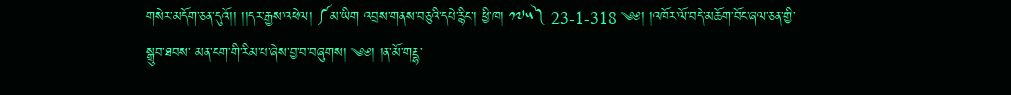གསེར་མདོག་ཅན་དུའོ།། །།དར་རྒྱས་འཕེལ། ༼མ་ཡིག འབྲས་གནས་བཅུའི་དཔེ་རྙིང་། ཕྱི་ཁ། ༡༧༥༽ 23-1-318 ༄༅། །འཁོར་ལོ་བདེ་མཆོག་བོང་ཞལ་ཅན་གྱི་སྒྲུབ་ཐབས་ མན་ངག་གི་རིམ་པ་ཞེས་བྱ་བ་བཞུགས། ༄༅། །ན་མོ་གརྡྷ་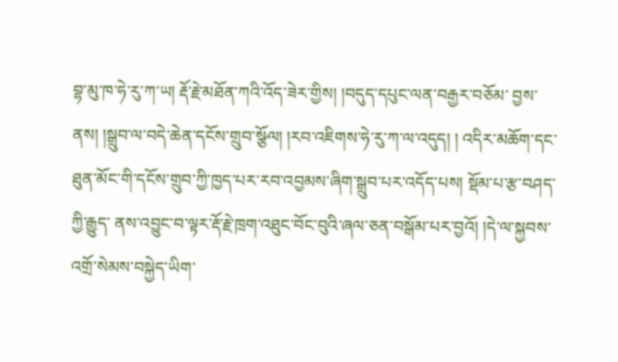བྷ་མུ་ཁ་ཧེ་རུ་ཀ་ཡ། རྡོ་རྗེ་མཐོན་ཀའི་འོད་ཟེར་གྱིས། །བདུད་དཔུང་ལན་བརྒྱར་བཅོམ་ བྱས་ནས། །སྒྲུབ་ལ་བདེ་ཆེན་དངོས་གྲུབ་སྩོལ། །རབ་འཇིགས་ཧེ་རུ་ཀ་ལ་འདུད། ། འདིར་མཆོག་དང་ཐུན་མོང་གི་དངོས་གྲུབ་ཀྱི་ཁྱད་པར་རབ་འབྱམས་ཞིག་སྒྲུབ་པར་འདོད་པས། སྡོམ་པ་རྩ་བཤད་ཀྱི་རྒྱུད་ ནས་འབྱུང་བ་ལྟར་རྡོ་རྗེ་ཁྲག་འཐུང་བོང་བུའི་ཞལ་ཅན་བསྒོམ་པར་བྱའོ། །དེ་ལ་སྐྱབས་འགྲོ་སེམས་བསྐྱེད་ཡིག་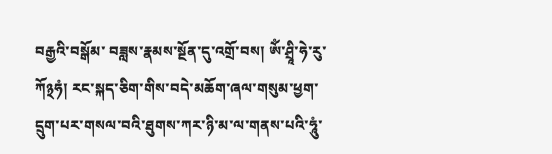བརྒྱའི་བསྒོམ་ བཟླས་རྣམས་སྔོན་དུ་འགྲོ་བས། ༀ་ཤྲཱི་ཧེ་རུ་ཀོ྅ཧཾ། རང་སྐད་ཅིག་གིས་བདེ་མཆོག་ཞལ་གསུམ་ཕྱག་ དྲུག་པར་གསལ་བའི་ཐུགས་ཀར་ཉི་མ་ལ་གནས་པའི་ཧཱུཾ་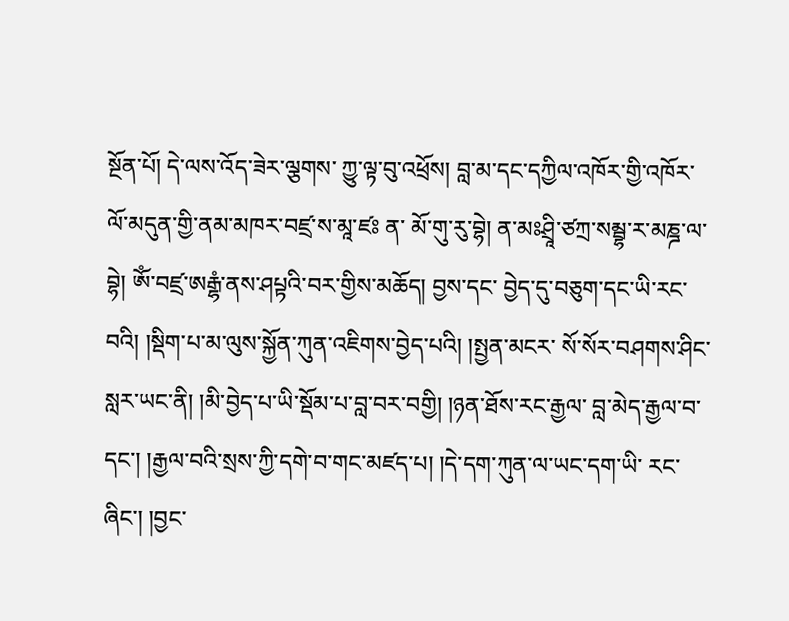སྔོན་པོ། དེ་ལས་འོད་ཟེར་ལྕགས་ ཀྱུ་ལྟ་བུ་འཕྲོས། བླ་མ་དང་དཀྱིལ་འཁོར་གྱི་འཁོར་ལོ་མདུན་གྱི་ནམ་མཁར་བཛྲ་ས་མཱ་ཛཿ ན་ མོ་གུ་རུ་བྷེ། ན་མཿཤྲཱི་ཙཀྲ་སམྦྷ་ར་མཎྜ་ལ་བྷེ། ༀ་བཛྲ་ཨརྒྷཾ་ནས་ཤཔྟའི་བར་གྱིས་མཆོད། བྱས་དང་ བྱེད་དུ་བཅུག་དང་ཡི་རང་བའི། །སྡིག་པ་མ་ལུས་སྐྱོན་ཀུན་འཇིགས་བྱེད་པའི། །སྤྱན་མངར་ སོ་སོར་བཤགས་ཤིང་སླར་ཡང་ནི། །མི་བྱེད་པ་ཡི་སྡོམ་པ་བླ་བར་བགྱི། །ཉན་ཐོས་རང་རྒྱལ་ བླ་མེད་རྒྱལ་བ་དང་། །རྒྱལ་བའི་སྲས་ཀྱི་དགེ་བ་གང་མཛད་པ། །དེ་དག་ཀུན་ལ་ཡང་དག་ཡི་ རང་ཞིང་། །བྱང་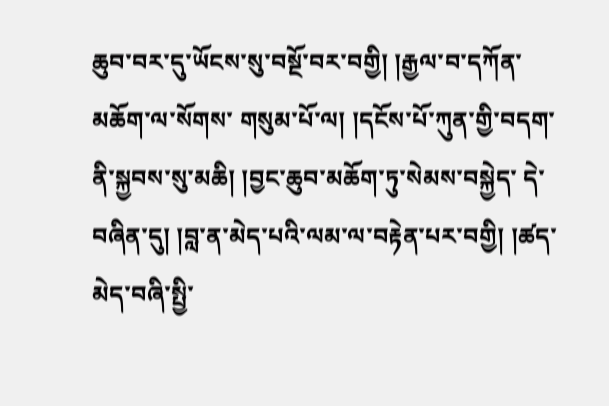ཆུབ་བར་དུ་ཡོངས་སུ་བསྔོ་བར་བགྱི། །རྒྱལ་བ་དཀོན་མཆོག་ལ་སོགས་ གསུམ་པོ་ལ། །དངོས་པོ་ཀུན་གྱི་བདག་ནི་སྐྱབས་སུ་མཆི། །བྱང་ཆུབ་མཆོག་ཏུ་སེམས་བསྐྱེད་ དེ་བཞིན་དུ། །བླ་ན་མེད་པའི་ལམ་ལ་བརྟེན་པར་བགྱི། །ཚད་མེད་བཞི་སྤྱི་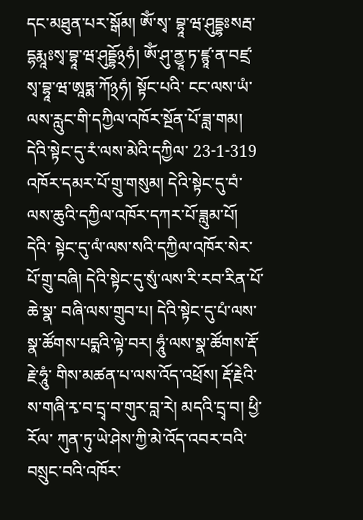དང་མཐུན་པར་སྒོམ། ༀ་སྭ་ བྷཱ་ཝ་ཤུདྡྷཿསརྦ་དྷརྨཱཿསྭ་བྷཱ་ཝ་ཤུདྡྷོ྅ཧཾ། ༀ་ཤུ་ནྱཱ་ཏ་ཛྙཱ་ན་བཛྲ་སྭ་བྷཱ་ཝ་ཨཱཏྨ་ཀོ྅ཧཾ། སྟོང་པའི་ ངང་ལས་ཡཾ་ལས་རླུང་གི་དཀྱིལ་འཁོར་སྔོན་པོ་ཟླ་གམ། དེའི་སྟེང་དུ་རཾ་ལས་མེའི་དཀྱིལ་ 23-1-319 འཁོར་དམར་པོ་གྲུ་གསུམ། དེའི་སྟེང་དུ་བཾ་ལས་ཆུའི་དཀྱིལ་འཁོར་དཀར་པོ་ཟླུམ་པོ། དེའི་ སྟེང་དུ་ལཾ་ལས་སའི་དཀྱིལ་འཁོར་སེར་པོ་གྲུ་བཞི། དེའི་སྟེང་དུ་སུཾ་ལས་རི་རབ་རིན་པོ་ཆེ་སྣ་ བཞི་ལས་གྲུབ་པ། དེའི་སྟེང་དུ་པཾ་ལས་སྣ་ཚོགས་པདྨའི་ལྟེ་བར། ཧཱུཾ་ལས་སྣ་ཚོགས་རྡོ་རྗེ་ཧཱུཾ་ གིས་མཚན་པ་ལས་འོད་འཕྲོས། རྡོ་རྗེའི་ས་གཞི་རྭ་བ་དྲྭ་བ་གུར་བླ་རེ། མདའི་དྲྭ་བ། ཕྱི་རོལ་ ཀུན་ཏུ་ཡེ་ཤེས་ཀྱི་མེ་འོད་འབར་བའི་བསྲུང་བའི་འཁོར་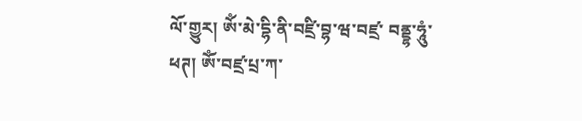ལོ་གྱུར། ༀ་མེ་དྷི་ནི་བཛྲི་བྷ་ཝ་བཛྲ་ བནྡྷ་ཧཱུཾ་ཕཊ། ༀ་བཛྲ་པྲ་ཀ་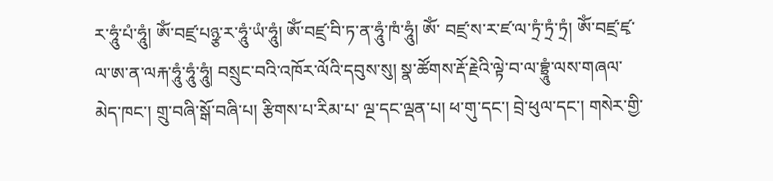ར་ཧཱུཾ་པཾ་ཧཱུཾ། ༀ་བཛྲ་པཉྩ་ར་ཧཱུཾ་ཡཾ་ཧཱུཾ། ༀ་བཛྲ་བི་ཏ་ན་ཧཱུཾ་ཁཾ་ཧཱུཾ། ༀ་ བཛྲ་ས་ར་ཛ་ལ་ཏྲཾ་ཏྲཾ་ཏྲཾ། ༀ་བཛྲ་ཛྭ་ལ་ཨ་ན་ལརྐ་ཧཱུཾ་ཧཱུཾ་ཧཱུཾ། བསྲུང་བའི་འཁོར་ལོའི་དབུས་སུ། སྣ་ཚོགས་རྡོ་རྗེའི་ལྟེ་བ་ལ་བྷྲཱུཾ་ལས་གཞལ་མེད་ཁང་། གྲུ་བཞི་སྒོ་བཞི་པ། རྩིགས་པ་རིམ་པ་ ལྔ་དང་ལྡན་པ། ཕ་གུ་དང་། བྲེ་ཕུལ་དང་། གསེར་གྱི་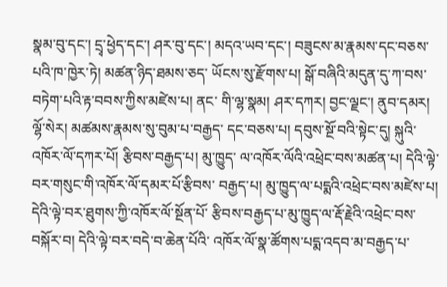སྣམ་བུ་དང་། དྲྭ་ཕྱེད་དང་། ཤར་བུ་དང་། མདའ་ཡབ་དང་། བཟུངས་མ་རྣམས་དང་བཅས་པའི་ཁ་ཁྱེར་ཏེ། མཚན་ཉིད་ཐམས་ཅད་ ཡོངས་སུ་རྫོགས་པ། སྒོ་བཞིའི་མདུན་དུ་ཀ་བས་བཏེག་པའི་རྟ་བབས་ཀྱིས་མཛེས་པ། ནང་ གི་ལྷ་སྣམ། ཤར་དཀར། བྱང་ལྗང་། ནུབ་དམར། ལྷོ་སེར། མཚམས་རྣམས་སུ་བུམ་པ་བརྒྱད་ དང་བཅས་པ། དབུས་སྔོ་བའི་སྟེང་དུ། སྐུའི་འཁོར་ལོ་དཀར་པོ། རྩིབས་བརྒྱད་པ། མུ་ཁྱུད་ ལ་འཁོར་ལོའི་འཕྲེང་བས་མཚན་པ། དེའི་ལྟེ་བར་གསུང་གི་འཁོར་ལོ་དམར་པོ་རྩིབས་ བརྒྱད་པ། མུ་ཁྱུད་ལ་པདྨའི་འཕྲེང་བས་མཛེས་པ། དེའི་ལྟེ་བར་ཐུགས་ཀྱི་འཁོར་ལོ་སྔོན་པོ་ རྩིབས་བརྒྱད་པ་མུ་ཁྱུད་ལ་རྡོ་རྗེའི་འཕྲེང་བས་བསྐོར་བ། དེའི་ལྟེ་བར་བདེ་བ་ཆེན་པོའི་ འཁོར་ལོ་སྣ་ཚོགས་པདྨ་འདབ་མ་བརྒྱད་པ་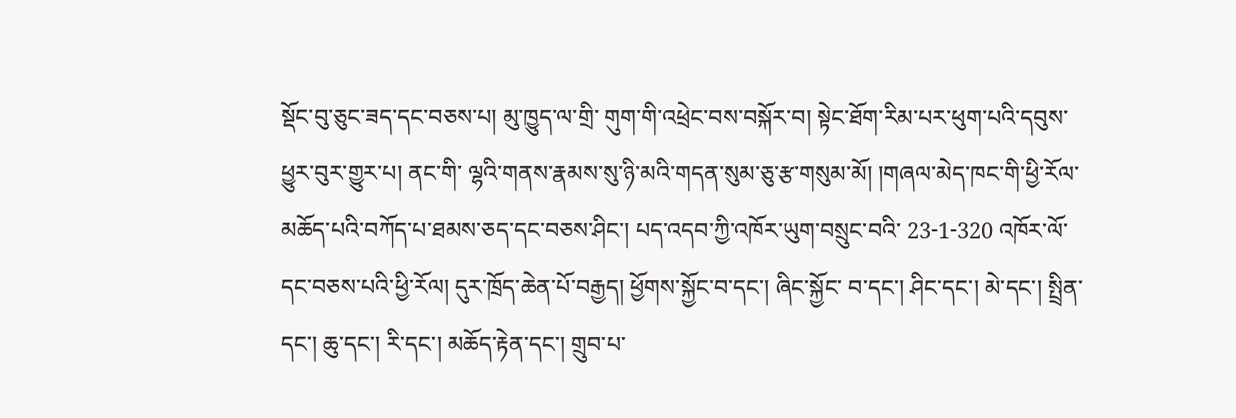སྡོང་བུ་ཅུང་ཟད་དང་བཅས་པ། མུ་ཁྱུད་ལ་གྲི་ གུག་གི་འཕྲེང་བས་བསྐོར་བ། སྟེང་ཐོག་རིམ་པར་ཕུག་པའི་དབུས་ཕྱུར་བུར་གྱུར་པ། ནང་གི་ ལྷའི་གནས་རྣམས་སུ་ཉི་མའི་གདན་སུམ་ཅུ་རྩ་གསུམ་མོ། །གཞལ་མེད་ཁང་གི་ཕྱི་རོལ་ མཆོད་པའི་བཀོད་པ་ཐམས་ཅད་དང་བཅས་ཤིང་། པད་འདབ་ཀྱི་འཁོར་ཡུག་བསྲུང་བའི་ 23-1-320 འཁོར་ལོ་དང་བཅས་པའི་ཕྱི་རོལ། དུར་ཁྲོད་ཆེན་པོ་བརྒྱད། ཕྱོགས་སྐྱོང་བ་དང་། ཞིང་སྐྱོང་ བ་དང་། ཤིང་དང་། མེ་དང་། སྤྲིན་དང་། ཆུ་དང་། རི་དང་། མཆོད་རྟེན་དང་། གྲུབ་པ་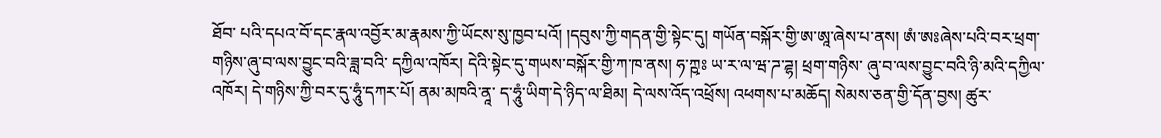ཐོབ་ པའི་དཔའ་བོ་དང་རྣལ་འབྱོར་མ་རྣམས་ཀྱི་ཡོངས་སུ་ཁྱབ་པའོ། །དབུས་ཀྱི་གདན་གྱི་སྟེང་དུ། གཡོན་བསྐོར་གྱི་ཨ་ཨཱ་ཞེས་པ་ནས། ཨཾ་ཨཿཞེས་པའི་བར་ཕྲག་གཉིས་ཞུ་བ་ལས་བྱུང་བའི་ཟླ་བའི་ དཀྱིལ་འཁོར། དེའི་སྟེང་དུ་གཡས་བསྐོར་གྱི་ཀ་ཁ་ནས། ཧ་ཀྵཿ ཡ་ར་ལ་ཝ་ཌ་ཌྷ། ཕྲག་གཉིས་ ཞུ་བ་ལས་བྱུང་བའི་ཉི་མའི་དཀྱིལ་འཁོར། དེ་གཉིས་ཀྱི་བར་དུ་ཧཱུཾ་དཀར་པོ། ནམ་མཁའི་ནཱ་ ད་ཧཱུཾ་ཡིག་དེ་ཉིད་ལ་ཐིམ། དེ་ལས་འོད་འཕྲོས། འཕགས་པ་མཆོད། སེམས་ཅན་གྱི་དོན་བྱས། ཚུར་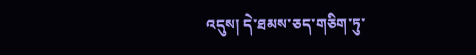འདུས། དེ་ཐམས་ཅད་གཅིག་ཏུ་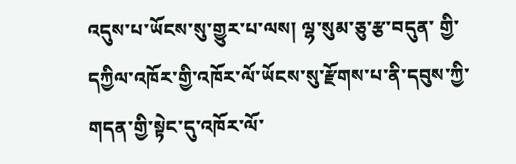འདུས་པ་ཡོངས་སུ་གྱུར་པ་ལས། ལྷ་སུམ་ཅུ་རྩ་བདུན་ གྱི་དཀྱིལ་འཁོར་གྱི་འཁོར་ལོ་ཡོངས་སུ་རྫོགས་པ་ནི་དབུས་ཀྱི་གདན་གྱི་སྟེང་དུ་འཁོར་ལོ་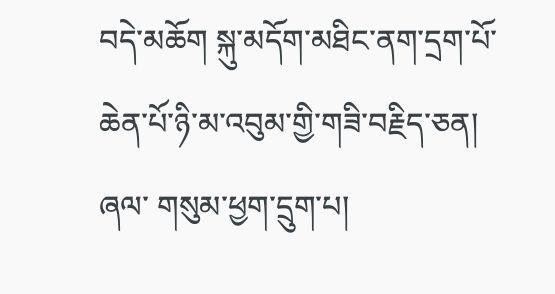བདེ་མཆོག སྐུ་མདོག་མཐིང་ནག་དྲག་པོ་ཆེན་པོ་ཉི་མ་འབུམ་གྱི་གཟི་བརྗིད་ཅན། ཞལ་ གསུམ་ཕྱག་དྲུག་པ།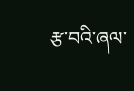རྩ་བའི་ཞལ་